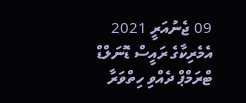09 ޖެނުއަރީ 2021
އެމެރިކާގެ ރައީސް ޑޮނަލްޑް ޓްރަމްޕް ދެއްވި ހިތްވަރާ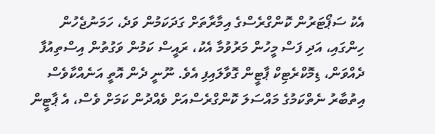އެކު ސަޕޯޓަރުން ކޮންގްރެސްގެ އިމާރާތަށް ގަދަކަމުން ވަދެ، ހަމަނުޖެހުން ހިންގައި، އަދި ފަސް މީހުން މަރުވުމާ އެކު، ރައީސް ކަމުން ވަގުތުން އިސްތިއުފާ ދެއްވަން، ޑިމޮކްރެޓިކް ޕާޓީން ގޮވާލައިފި އެވެ. ނޫނީ ދެން އޮތީ އަނެއްކާވެސް އިތުބާރު ނެތްކަމުގެ މައްސަލަ ކޮންގްރެސްއަށް ވެއްދުން ކަމަށް ވެސް، އެ ޕާޓީން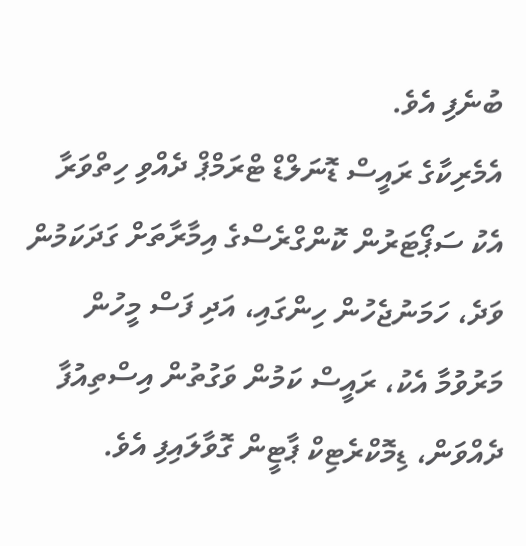ބުނެފި އެވެ.
އެމެރިކާގެ ރައީސް ޑޮނަލްޑް ޓްރަމްޕް ދެއްވި ހިތްވަރާ އެކު ސަޕޯޓަރުން ކޮންގްރެސްގެ އިމާރާތަށް ގަދަކަމުން ވަދެ، ހަމަނުޖެހުން ހިންގައި، އަދި ފަސް މީހުން މަރުވުމާ އެކު، ރައީސް ކަމުން ވަގުތުން އިސްތިއުފާ ދެއްވަން، ޑިމޮކްރެޓިކް ޕާޓީން ގޮވާލައިފި އެވެ.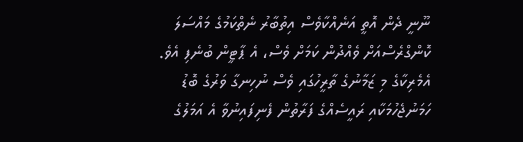ނޫނީ ދެން އޮތީ އަނެއްކާވެސް އިތުބާރު ނެތްކަމުގެ މައްސަލަ ކޮންގްރެސްއަށް ވެއްދުން ކަމަށް ވެސް، އެ ޕާޓީން ބުނެފި އެވެ.
އެމެރިކާގެ މި ޒަމާނުގެ ތާރީހުގައި ވެސް ނުހިނގާ ވަރުގެ ބޮޑު ހަމަނުޖެހުމަކާއި ރައީސެއްގެ ފަރާތުން ފެނިފައިނުވާ އެ އަމަލުގެ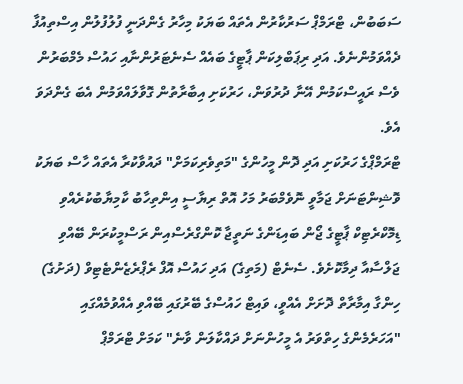ސަބަބުން، ޓްރަމްޕް ސަރުކާރުން އެތައް ބަޔަކު މިހާރު ގެންދަނީ ފުލުފުލުން އިސްތިއުފާ ދެއްވަމުންނެވެ. އަދި ރިޕަބްލިކަން ޕާޓީގެ ބައެއް ސެނެޓަރުންނާއި ހައުސް މެމްބަރުން ވެސް ރައީސްކަމުން އޭނާ ދުރުވަން، ހަރުކަށި އިބާރާތުން ގޮވާލައްވަމުން އެބަ ގެންދަވަ އެވެ.
ޓްރަމްޕްގެ ހަރުކަށި އަދި ދޮން މީހުންގެ "މަތިވެރިކަމަށް" ދައުވާކުރާ އެތައް ހާސް ބަޔަކު ވޮޝިންޓަނަށް ޖަމާވީ ނޮވެމްބަރު މަހު އޮތް ރިޔާސީ އިންތިހާބު ކާމިޔާބުކުރެއްވި ޑިމޮކްރެޓިކް ޕާޓީގެ ޖޯން ބައިޑަންގެ ނަތީޖާ ކޮންގްރެސްއިން ރަސްމީކުރަން ބޭއްވި ޖަލްސާއާ ދިމާކޮށެވެ. ސެނެޓް (މަތިގެ) އަދި ހައުސް އޮފް ރެޕްރެޒެންޓެޓިވް (ދަށުގެ) ހިންގާ އިމާރާތް ދޮށަށް އެއްވީ، ވައިޓް ހައުސްގެ ބޭރުގައި ބޭއްވި އެއްވުމެއްގައި "އަހަރެމެންގެ ހިތްވަރު އެ މީހުންނަށް ދައްކާލަން ވާނެ" ކަމަށް ޓްރަމްޕް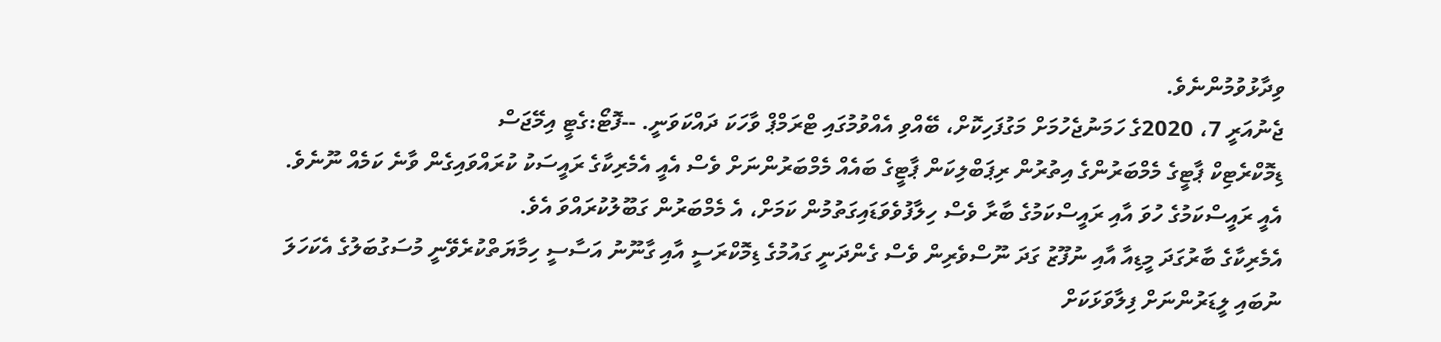ވިދާޅުވުމުންނެވެ.
ޖެނުއަރީ 7، 2020ގެ ހަމަނުޖެހުމަށް މަގުފަހިކޮށް، ބޭއްވި އެއްވުމުގައި ޓްރަމްޕް ވާހަކަ ދައްކަވަނީ. --ފޮޓޯ:ގެޓީ އިމޭޖަސް
ޑިމޮކްރެޓިކް ޕާޓީގެ މެމްބަރުންގެ އިތުރުން ރިޕަބްލިކަން ޕާޓީގެ ބައެއް މެމްބަރުންނަށް ވެސް އެއީ އެމެރިކާގެ ރައީސަކު ކުރައްވައިގެން ވާނެ ކަމެއް ނޫނެވެ. އެއީ ރައީސްކަމުގެ ހުވަ އާއި ރައީސްކަމުގެ ބާރާ ވެސް ހިލާފުވެވަޑައިގަތުމުން ކަމަށް، އެ މެމްބަރުން ގަބޫލުކުރައްވަ އެވެ.
އެމެރިކާގެ ބާރުގަދަ މީޑިއާ އާއި ނުފޫޒު ގަދަ ނޫސްވެރިން ވެސް ގެންދަނީ ގައުމުގެ ޑިމޮކްރަސީ އާއި ގާނޫނު އަސާސީ ހިމާޔަތްކުރެވޭނީ މުސަގުބަލުގެ އެކަހަލަ ނުބައި ލީޑަރުންނަށް ފިލާވަޅަކަށް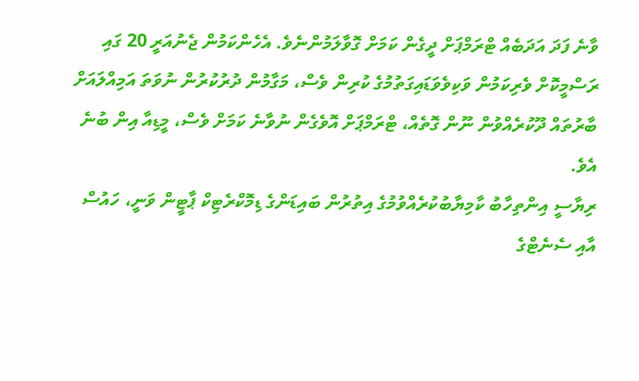ވާނެ ފަދަ އަދަބެއް ޓްރަމްޕަށް ދީގެން ކަމަށް ގޮވާލަމުންނެވެ. އެހެންކަމުން ޖެނުއަރީ 20 ގައި ރަސްމީކޮށް ވެރިކަމުން ވަކިވެވަޑައިގަތުމުގެ ކުރިން ވެސް، މަގާމުން ދުރުކުރުން ނުވަތަ އަމިއްލައަށް ބާރުތައް ދޫކުރެއްވުން ނޫން ގޮތެއް، ޓްރަމްޕަށް އޮވެގެން ނުވާނެ ކަމަށް ވެސް، މީޑިއާ އިން ބުނެ އެވެ.
ރިޔާސީ އިންތިހާބު ކާމިޔާބުކުރެއްވުމުގެ އިތުރުން ބައިޑަންގެ ޑިމޮކްރެޓިކް ޕާޓީން ވަނީ، ހައުސް އާއި ސެނެޓްގެ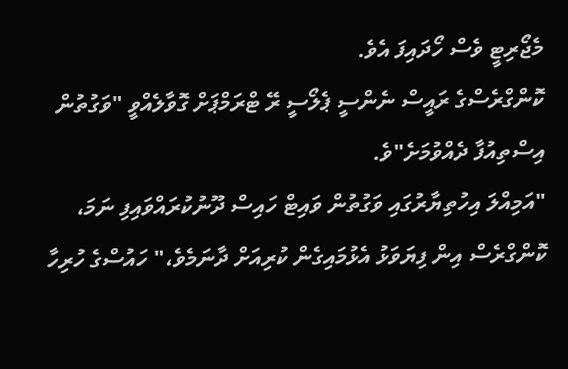މެޖޯރިޓީ ވެސް ހޯދައިފަ އެވެ.
ކޮންގްރެސްގެ ރައީސް ނެންސީ ޕެލޯސީ ރޭ ޓްރަމްޕަށް ގޮވާލެއްވީ "ވަގުތުން އިސްތިއުފާ ދެއްވުމަށެ"ވެ.
"އަމިއްލަ އިހުތިޔާރުގައި ވަގުތުން ވައިޓް ހައިސް ދޫނުކުރައްވައިފި ނަމަ، ކޮންގްރެސް އިން ފިޔަވަޅު އެޅުމައިގެން ކުރިއަށް ދާނަމެވެ،" ހައުސްގެ ހުރިހާ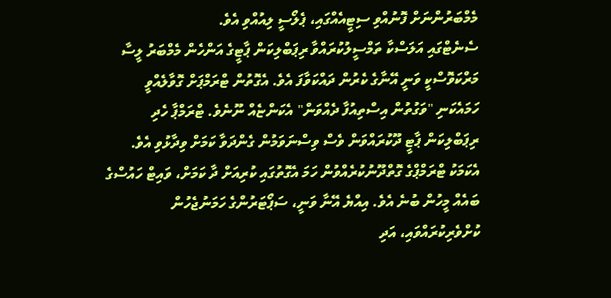މެމްބަރުންނަށް ފޮނުއްވި ސިޓީއެއްގައި، ޕެލޯސީ ލިއުއްވި އެވެ.
ސެނެޓްގައި އަލަސްކާ ތަމްސީލުކުރައްވާ ރިޕަބްލިކަން ޕާޓީގެ އަންހެން މެމްބަރު ލީސާ މަރްކަވޮސްކީ ވަނީ އޭނާގެ ކެރުން ދައްކަވާފަ އެވެ. އެގޮތުން ޓްރަމްޕަށް ގޮވާލެއްވީ ހަމައެކަނި "ވަގުތުން އިސްތިއުފާ ދެއްވަން" އެކަންޏެއް ނޫނެވެ. ޓްރަމްޕާ ހެދި ރިޕަބްލިކަން ޕާޓީ ދޫކުރައްވަން ވެސް ވިސްނަވަމުން ގެންދަވާ ކަމަށް ވިދާޅުވި އެވެ.
އެކަމަކު ޓްރަމްޕްގެ ގޮތްދޫނުކުރެއްވުން ހަމަ އެގޮތުގައި ކުރިއަށް ދާ ކަމަށް، ވައިޓް ހައުސްގެ ބައެއް މީހުން ބުނެ އެވެ. އިއްޔެ އޭނާ ވަނީ، ސަޕޯޓަރުންގެ ހަމަނުޖެހުން ކުށްވެރިކުރައްވައި، އަދި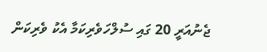ޖެނުއަރީ 20 ގައި ސުލްހަވެރިކަމާ އެކު ވެރިކަން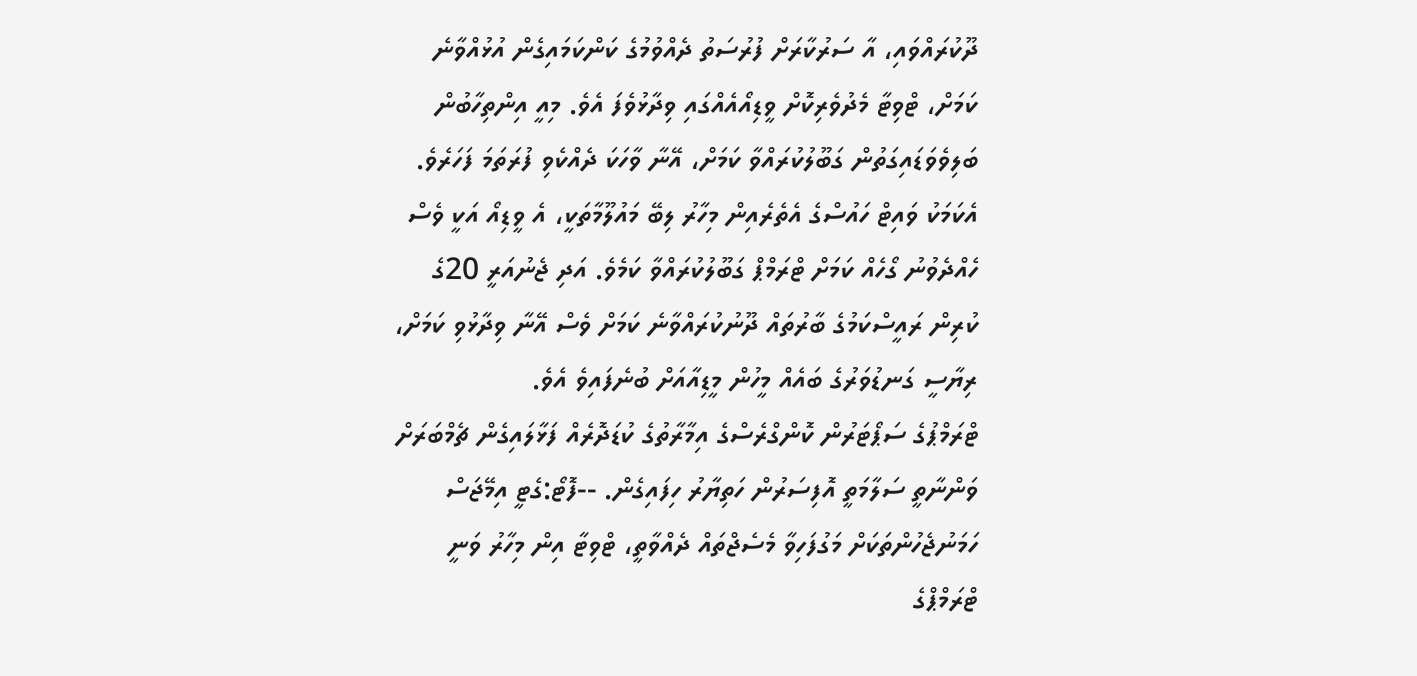ދޫކުރައްވައި، އާ ސަރުކާރަށް ފުރުސަތު ދެއްވުމުގެ ކަންކަމައިގެން އުޅުއްވާނެ ކަމަށް، ޓްވިޓާ މެދުވެރިކޮށް ވީޑިއޯއެއްގައި ވިދާޅުވެފަ އެވެ. މިއީ އިންތިހާބުން ބަލިވެވަޑައިގަތުން ގަބޫލުކުރައްވާ ކަމަށް، އޭނާ ވާހަކަ ދެއްކެވި ފުރަތަމަ ފަހަރެވެ.
އެކަމަކު ވައިޓް ހައުސްގެ އެތެރެއިން މިހާރު ލިބޭ މައުލޫމާތަކީ، އެ ވީޑިއޯ އަކީ ވެސް ހެއްދެވުނު ގޯހެއް ކަމަށް ޓްރަމްޕް ގަބޫލުކުރައްވާ ކަމެވެ. އަދި ޖެނުއަރީ 20ގެ ކުރިން ރައީސްކަމުގެ ބާރުތައް ދޫނުކުރައްވާނެ ކަމަށް ވެސް އޭނާ ވިދާޅުވި ކަމަށް، ރިޔާސީ ގަނޑުވަރުގެ ބައެއް މީހުން މީޑިއާއަށް ބުނެފައިވެ އެވެ.
ޓްރަމްޕުގެ ސަޕޯޓަރުން ކޮންގްރެސްގެ އިމާރާތުގެ ކުޑަދޮރެއް ފަޅާލައިގެން ޗެމްބަރަށް ވަންނާތީ ސަލާމަތީ އޮފިސަރުން ހަތިޔާރު ހިފައިގެން. --ފޮޓޯ:ގެޓީ އިމޭޖަސް
ހަމަނުޖެހުންތަކަށް މަގުފަހިވާ މެސެޖްތައް ދެއްވާތީ، ޓްވިޓާ އިން މިހާރު ވަނީ ޓްރަމްޕްގެ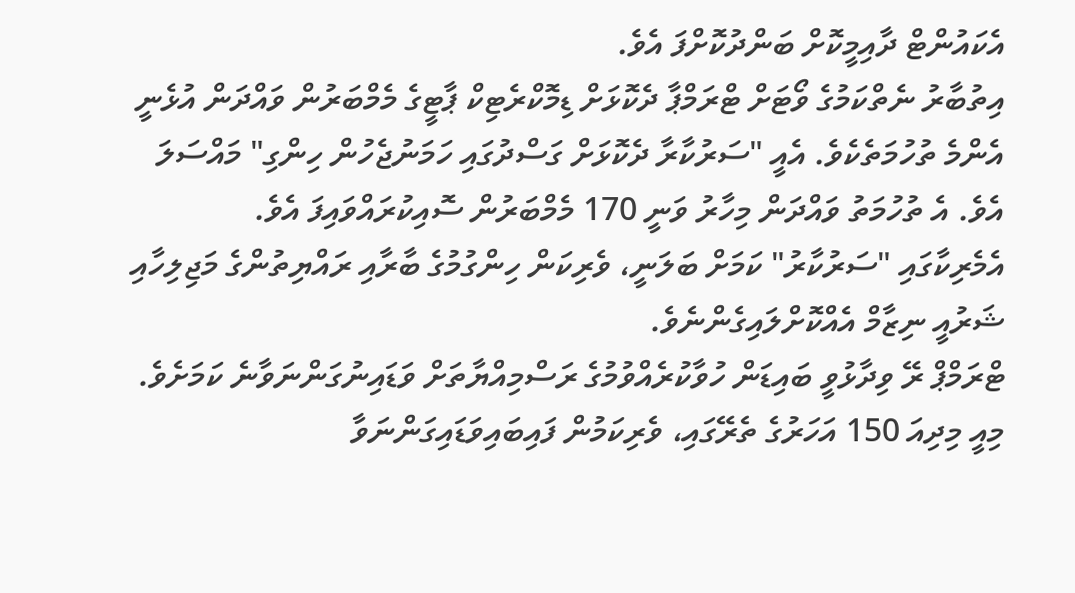އެކައުންޓް ދާއިމީކޮށް ބަންދުކޮށްފަ އެވެ.
އިތުބާރު ނެތްކަމުގެ ވޯޓަށް ޓްރަމްޕާ ދެކޮޅަށް ޑިމޮކްރެޓިކް ޕާޓީގެ މެމްބަރުން ވައްދަން އުޅެނީ އެންމެ ތުހުމަތެކެވެ. އެއީ "ސަރުކާރާ ދެކޮޅަށް ގަސްދުގައި ހަމަނުޖެހުން ހިންގި" މައްސަލަ އެވެ. އެ ތުހުމަތު ވައްދަން މިހާރު ވަނީ 170 މެމްބަރުން ސޮއިކުރައްވައިފަ އެވެ.
އެމެރިކާގައި "ސަރުކާރު" ކަމަށް ބަލަނީ، ވެރިކަން ހިންގުމުގެ ބާރާއި ރައްޔިތުންގެ މަޖިލިހާއި ޝަރުއީ ނިޒާމް އެއްކޮށްލައިގެންނެވެ.
ޓްރަމްޕް ރޭ ވިދާޅުވީ ބައިޑަން ހުވާކުރެއްވުމުގެ ރަސްމިއްޔާތަށް ވަޑައިނުގަންނަވާނެ ކަމަށެވެ. މިއީ މިދިއަ 150 އަހަރުގެ ތެރޭގައި، ވެރިކަމުން ފައިބައިވަޑައިގަންނަވާ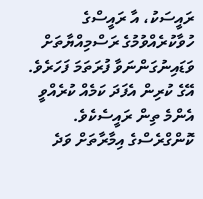ރައީސަކު، އާ ރައީސްގެ ހުވާކުރެއްވުމުގެ ރަސްމިއްޔާތަށް ވަޑައިނުގަންނަވާ ފުރަތަމަ ފަހަރެވެ. އޭގެ ކުރިން އެފަދަ ކަމެއް ކުރެއްވީ އެންމެ ތިން ރައީސެކެވެ.
ކޮންގްރެސްގެ އިމާރާތަށް ވަދެ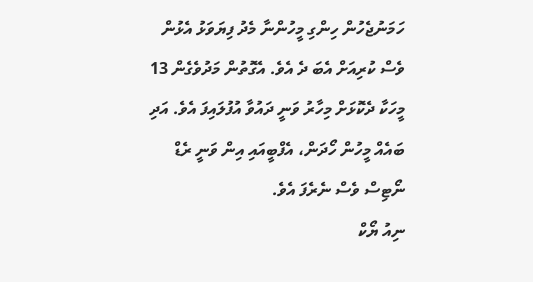ހަމަނުޖެހުން ހިންގި މީހުންނާ މެދު ފިޔަވަޅު އެޅުން ވެސް ކުރިއަށް އެބަ ދެ އެވެ. އެގޮތުން މަދުވެގެން 13 މީހަކާ ދެކޮޅަށް މިހާރު ވަނީ ދައުވާ އުފުލައިފަ އެވެ. އަދި ބައެއް މީހުން ހޯދަން، އެފްބީއައި އިން ވަނީ ރެޑް ނޯޓިސް ވެސް ނެރެފަ އެވެ.
ނިއު ޔޯކް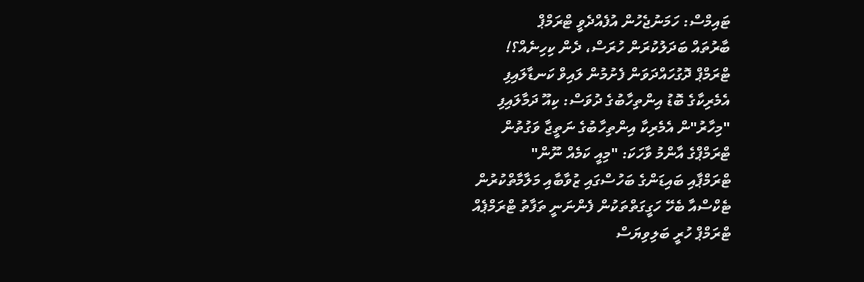ޓައިމްސް: ހަމަނުޖެހުން އުފެއްދެވީ ޓްރަމްޕް
ބާރުތައް ބަދަލުކުރަން ހުރަސް، ދެން ކިހިނެއް؟!
ޓްރަމްޕް ދޮގުހައްދަވަން ފެށުމުން ލައިވް ކަނޑާލައިފި
އެމެރިކާގެ ބޮޑު އިންތިހާބުގެ ދުވަސް: ކިއޫ ދަމާލައިފި
"މިހާރު"ން އެމެރިކާ އިންތިހާބުގެ ނަތީޖާ ވަގުތުން
ޓްރަމްޕްގެ އާންމު ވާހަކަ: "މިއީ ކަމެއް ނޫން"
ޓްރަމްޕާއި ބައިޑަންގެ ބަހުސްގައި ޒުވާބާއި މަލާމާތްކުރުން
ޓެކްސްއާ ބެހޭ ހަގީގަތްތަކުން ފެންނަނީ ތަފާތު ޓްރަމްޕެއް
ޓްރަމްޕް ހުރީ ބަލިވިޔަސް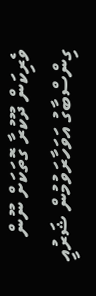ވެރިކަން ދޫކުރާ ގޮތަކަށް ނޫން
ގިންސްބާގު އަވަހާރަވުމުން ޝަރުއީ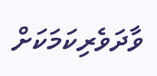ވާދަވެރިކަމަކަށް